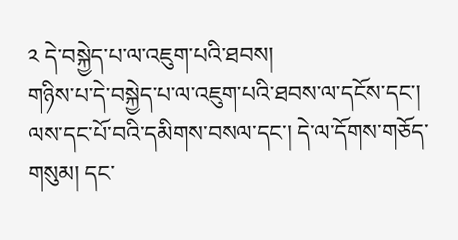༢ དེ་བསྐྱེད་པ་ལ་འཇུག་པའི་ཐབས།
གཉིས་པ་དེ་བསྐྱེད་པ་ལ་འཇུག་པའི་ཐབས་ལ་དངོས་དང་། ལས་དང་པོ་བའི་དམིགས་བསལ་དང་། དེ་ལ་དོགས་གཅོད་གསུམ། དང་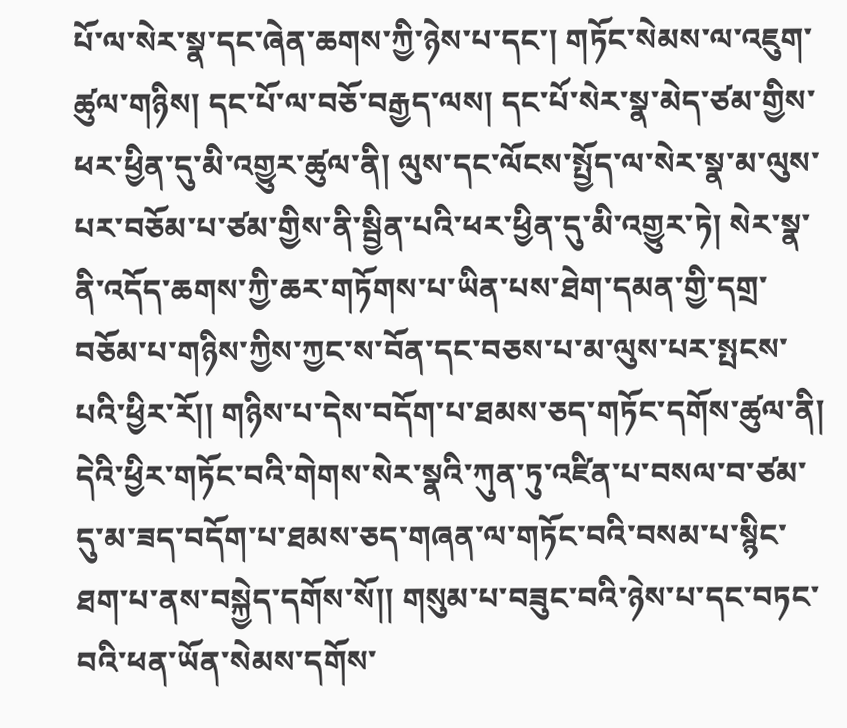པོ་ལ་སེར་སྣ་དང་ཞེན་ཆགས་ཀྱི་ཉེས་པ་དང་། གཏོང་སེམས་ལ་འཇུག་ཚུལ་གཉིས། དང་པོ་ལ་བཅོ་བརྒྱད་ལས། དང་པོ་སེར་སྣ་མེད་ཙམ་གྱིས་ཕར་ཕྱིན་དུ་མི་འགྱུར་ཚུལ་ནི། ལུས་དང་ལོངས་སྤྱོད་ལ་སེར་སྣ་མ་ལུས་པར་བཅོམ་པ་ཙམ་གྱིས་ནི་སྦྱིན་པའི་ཕར་ཕྱིན་དུ་མི་འགྱུར་ཏེ། སེར་སྣ་ནི་འདོད་ཆགས་ཀྱི་ཆར་གཏོགས་པ་ཡིན་པས་ཐེག་དམན་གྱི་དགྲ་བཅོམ་པ་གཉིས་ཀྱིས་ཀྱང་ས་བོན་དང་བཅས་པ་མ་ལུས་པར་སྤངས་པའི་ཕྱིར་རོ།། གཉིས་པ་དེས་བདོག་པ་ཐམས་ཅད་གཏོང་དགོས་ཚུལ་ནི། དེའི་ཕྱིར་གཏོང་བའི་གེགས་སེར་སྣའི་ཀུན་ཏུ་འཛིན་པ་བསལ་བ་ཙམ་དུ་མ་ཟད་བདོག་པ་ཐམས་ཅད་གཞན་ལ་གཏོང་བའི་བསམ་པ་སྙིང་ཐག་པ་ནས་བསྐྱེད་དགོས་སོ།། གསུམ་པ་བཟུང་བའི་ཉེས་པ་དང་བཏང་བའི་ཕན་ཡོན་སེམས་དགོས་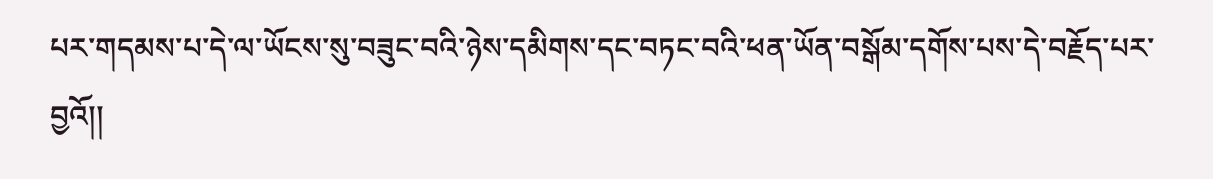པར་གདམས་པ་དེ་ལ་ཡོངས་སུ་བཟུང་བའི་ཉེས་དམིགས་དང་བཏང་བའི་ཕན་ཡོན་བསྒོམ་དགོས་པས་དེ་བརྗོད་པར་བྱའོ།།